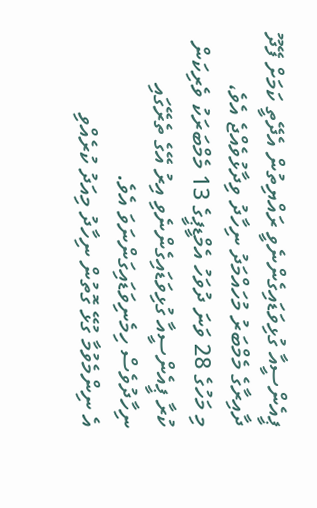ޕީއެންސީއާ ގުޅިވަޑައިގެންނެވީ ރައްޔިތުން އެދޭތީ ކަމަށް ފޭދޫ ދާއިރާގެ މެމްބަރު މުހައްމަދު ނިހާދު ވިދާޅުވެއްޖެ އެވެ،
މި މަހުގެ 28 ވަނަ ދުވަހު އެމްޑީޕީގެ 13 މެމްބަރަކު ވެރިކަން ކުރާ ޕީއެންސީއާ ގުޅިވަޑައިގެންނެވި އިރު އޭގެ ތެރޭގައި ނިހާދުވެސް ހިމެނިވަޑައިގަންނަވަ އެވެ.
އެ ނިންމެވުމާ ގުޅޭ ގޮތުން ނިހާދު މިއަދު ކުރެއްވި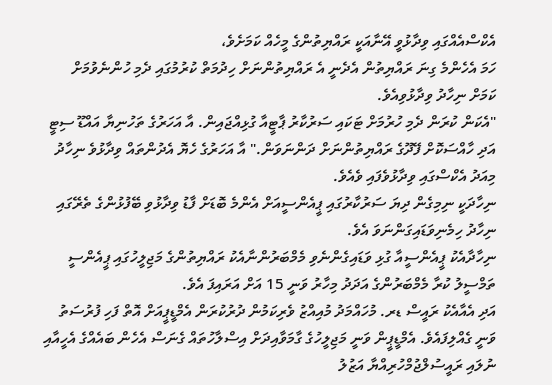އެކްސްއެއްގައި ވިދާޅުވީ އޭނާއަކީ ރައްޔިތުންގެ މީހެއް ކަމަށެވެ،
ހަމަ އެހެންމެ ގިނަ ރައްޔިތުން އެދެނީ އެ ރައްޔިތުންނަށް ހިދުމަތް ކުރުމުގައި ދެމި ހުންނެވުމަށް ކަމަށް ނިހާދު ވިދާޅުވިއެވެ.
"އެކަން ކުރަން ދެމި ހުރުމަށް ޓަކައި ސަރުކާރު ޕާޓީއާ ގުޅިއްޖައިން. އާ އަހަރުގެ ތަހުނިޔާ އައްޑޫ ސިޓީ އަދި ހާއްސަކޮށް ފޭދޫގެ ރައްޔިތުންނަށް ދަންނަވަން." އާ އަހަރުގެ ހެޔޮ އެދުންތައް ވިދާޅުވެ ނިހާދު މިއަދު އެކްސްގައި ވިދާޅުވެފައި ވެއެވެ.
ނިހާދަކީ ނިމިގެން ދިޔަ ސަރުކާރުގައި ޕީއެންސީއަށް އެންމެ ބޮޑަށް ފާޑު ވިދާޅުވި ބޭފުޅުންގެ ތެރޭގައި ނިހާދު ހިމެނިވަޑައިގަންނަވަ އެވެ.
ނިހާދާއެކު ޕީއެންސީއާ ގުޅި ވަޑައިގެންނެވި މެމްބަރުންނާއެކު ރައްޔިތުންގެ މަޖިލީހުގައި ޕީއެންސީ ތަމްސީލު ކުރާ މެމްބަރުންގެ އަދަދު މިހާރު ވަނީ 15 އަށް އަރައިފަ އެވެ.
އަދި އެއާއެކު ރައީސް ޑރ. މުހައްމަދު މުއިއްޒު ވެރިކަމުން ދުރުކުރަން އެމްޑީޕީއަށް އޮތް ފަހި ފުރުސަތު ވަނީ ގެއްލިފައެވެ. އެމްޑީޕީން ވަނީ މަޖިލީހުގެ ގާމަވާއިދަށް އިސްލާހުތައް ގެނަސް އެހެން ބައެއްގެ އެހީއާއި ނުލައި ރައީސުލްޖުމްހުރިއްޔާ އަޒުލު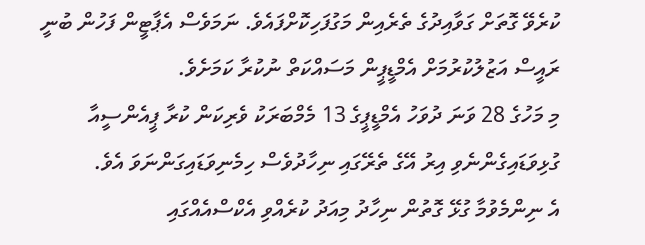ކުރެވޭ ގޮތަށް ގަވާއިދުގެ ތެރެއިން މަގުފަހިކޮށްފައެވެ. ނަމަވެސް އެޕާޓީން ފަހުން ބުނީ ރައީސް އަޒުލުކުރުމަށް އެމްޑީޕީން މަސައްކަތް ނުކުރާ ކަމަށެވެ.
މި މަހުގެ 28 ވަނަ ދުވަހު އެމްޑީޕީގެ 13 މެމްބަރަކު ވެރިކަން ކުރާ ޕީއެންސީއާ ގުޅިވަޑައިގެންނެވި އިރު އޭގެ ތެރޭގައި ނިހާދުވެސް ހިމެނިވަޑައިގަންނަވަ އެވެ.
އެ ނިންމެވުމާ ގުޅޭ ގޮތުން ނިހާދު މިއަދު ކުރެއްވި އެކްސްއެއްގައި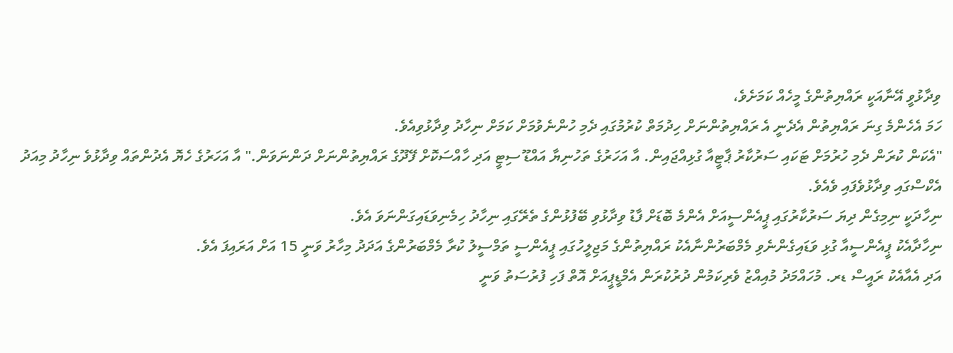ވިދާޅުވީ އޭނާއަކީ ރައްޔިތުންގެ މީހެއް ކަމަށެވެ،
ހަމަ އެހެންމެ ގިނަ ރައްޔިތުން އެދެނީ އެ ރައްޔިތުންނަށް ހިދުމަތް ކުރުމުގައި ދެމި ހުންނެވުމަށް ކަމަށް ނިހާދު ވިދާޅުވިއެވެ.
"އެކަން ކުރަން ދެމި ހުރުމަށް ޓަކައި ސަރުކާރު ޕާޓީއާ ގުޅިއްޖައިން. އާ އަހަރުގެ ތަހުނިޔާ އައްޑޫ ސިޓީ އަދި ހާއްސަކޮށް ފޭދޫގެ ރައްޔިތުންނަށް ދަންނަވަން." އާ އަހަރުގެ ހެޔޮ އެދުންތައް ވިދާޅުވެ ނިހާދު މިއަދު އެކްސްގައި ވިދާޅުވެފައި ވެއެވެ.
ނިހާދަކީ ނިމިގެން ދިޔަ ސަރުކާރުގައި ޕީއެންސީއަށް އެންމެ ބޮޑަށް ފާޑު ވިދާޅުވި ބޭފުޅުންގެ ތެރޭގައި ނިހާދު ހިމެނިވަޑައިގަންނަވަ އެވެ.
ނިހާދާއެކު ޕީއެންސީއާ ގުޅި ވަޑައިގެންނެވި މެމްބަރުންނާއެކު ރައްޔިތުންގެ މަޖިލީހުގައި ޕީއެންސީ ތަމްސީލު ކުރާ މެމްބަރުންގެ އަދަދު މިހާރު ވަނީ 15 އަށް އަރައިފަ އެވެ.
އަދި އެއާއެކު ރައީސް ޑރ. މުހައްމަދު މުއިއްޒު ވެރިކަމުން ދުރުކުރަން އެމްޑީޕީއަށް އޮތް ފަހި ފުރުސަތު ވަނީ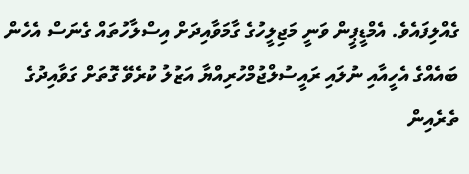ގެއްލިފައެވެ. އެމްޑީޕީން ވަނީ މަޖިލީހުގެ ގާމަވާއިދަށް އިސްލާހުތައް ގެނަސް އެހެން ބައެއްގެ އެހީއާއި ނުލައި ރައީސުލްޖުމްހުރިއްޔާ އަޒުލު ކުރެވޭ ގޮތަށް ގަވާއިދުގެ ތެރެއިން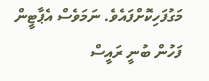މަގުފަހިކޮށްފައެވެ. ނަމަވެސް އެޕާޓީން ފަހުން ބުނީ ރައީސް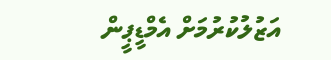އަޒުލުކުރުމަށް އެމްޑީޕީން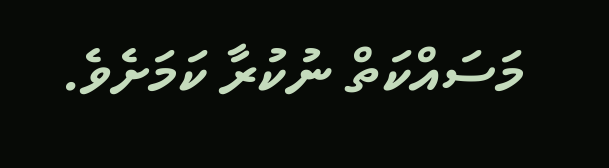މަސައްކަތް ނުކުރާ ކަމަށެވެ.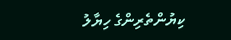ކިޔުންތެރިންގެ ހިޔާލު